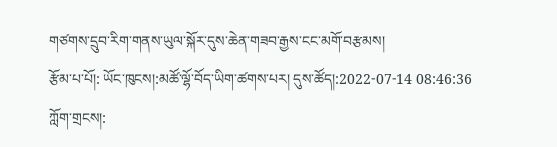གཙགས་དྲུབ་རིག་གནས་ཡུལ་སྐོར་དུས་ཆེན་གཟབ་རྒྱས་ངང་མགོ་བརྩམས།
རྩོམ་པ་པོ།: ཡོང་ཁུངས།:མཚོ་ལྷོ་བོད་ཡིག་ཚགས་པར། དུས་ཚོད།:2022-07-14 08:46:36 ཀློག་གྲངས།: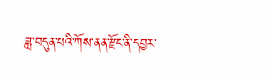ཟླ་བདུན་པའི་ཀོས་ནན་རྫོང་ནི་དབྱར་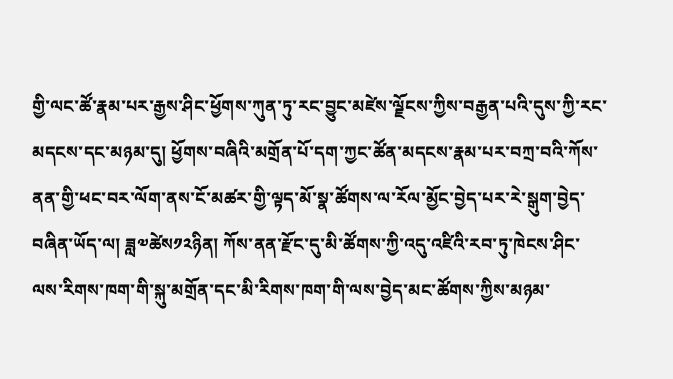གྱི་ལང་ཚོ་རྣམ་པར་རྒྱས་ཤིང་ཕྱོགས་ཀུན་ཏུ་རང་བྱུང་མཛེས་ལྗོངས་ཀྱིས་བརྒྱན་པའི་དུས་ཀྱི་རང་མདངས་དང་མཉམ་དུ། ཕྱོགས་བཞིའི་མགྲོན་པོ་དག་ཀྱང་ཚོན་མདངས་རྣམ་པར་བཀྲ་བའི་ཀོས་ནན་གྱི་ཕང་བར་ལོག་ནས་ངོ་མཚར་གྱི་ལྟད་མོ་སྣ་ཚོགས་ལ་རོལ་མྱོང་བྱེད་པར་རེ་སྒུག་བྱེད་བཞིན་ཡོད་ལ། ཟླ༧ཚེས༡༢ཉིན། ཀོས་ནན་རྫོང་དུ་མི་ཚོགས་ཀྱི་འདུ་འཛིའི་རབ་ཏུ་ཁེངས་ཤིང་ལས་རིགས་ཁག་གི་སྐུ་མགྲོན་དང་མི་རིགས་ཁག་གི་ལས་བྱེད་མང་ཚོགས་ཀྱིས་མཉམ་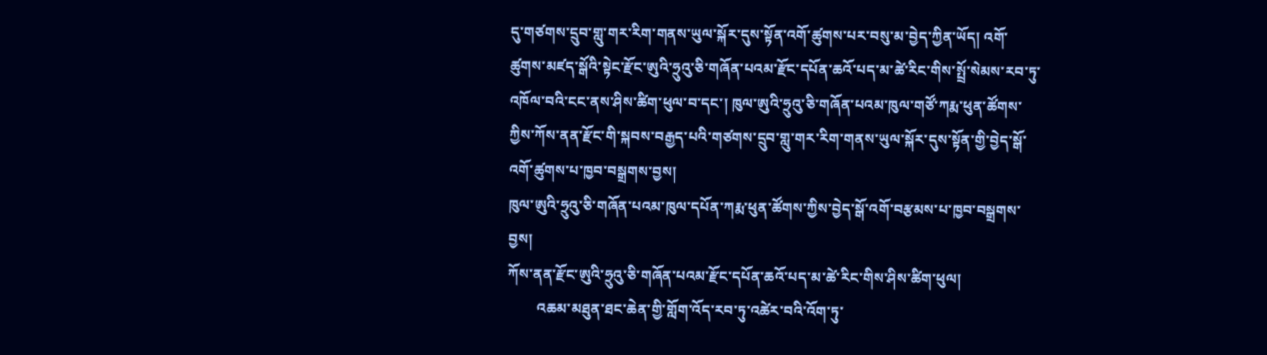དུ་གཙགས་དྲུབ་གླུ་གར་རིག་གནས་ཡུལ་སྐོར་དུས་སྟོན་འགོ་ཚུགས་པར་བསུ་མ་བྱེད་ཀྱིན་ཡོད། འགོ་ཚུགས་མཛད་སྒོའི་སྟེང་རྫོང་ཨུའི་ཧྲུའུ་ཅི་གཞོན་པའམ་རྫོང་དཔོན་ཆའོ་པད་མ་ཚེ་རིང་གིས་སྤྲོ་སེམས་རབ་ཏུ་འཁོལ་བའི་ངང་ནས་ཤིས་ཚིག་ཕུལ་བ་དང་། ཁུལ་ཨུའི་ཧྲུའུ་ཅི་གཞོན་པའམ་ཁུལ་གཙོ་ཀརྨ་ཕུན་ཚོགས་ཀྱིས་ཀོས་ནན་རྫོང་གི་སྐབས་བརྒྱད་པའི་གཙགས་དྲུབ་གླུ་གར་རིག་གནས་ཡུལ་སྐོར་དུས་སྟོན་གྱི་བྱེད་སྒོ་འགོ་ཚུགས་པ་ཁྱབ་བསྒྲགས་བྱས།
ཁུལ་ཨུའི་ཧྲུའུ་ཅི་གཞོན་པའམ་ཁུལ་དཔོན་ཀརྨ་ཕུན་ཚོགས་ཀྱིས་བྱེད་སྒོ་འགོ་བརྩམས་པ་ཁྱབ་བསྒྲགས་བྱས།
ཀོས་ནན་རྫོང་ཨུའི་ཧྲུའུ་ཅི་གཞོན་པའམ་རྫོང་དཔོན་ཆའོ་པད་མ་ཚེ་རིང་གིས་ཤིས་ཚིག་ཕུལ།
        འཆམ་མཐུན་ཐང་ཆེན་གྱི་གློག་འོད་རབ་ཏུ་འཚེར་བའི་འོག་ཏུ་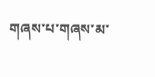གཞས་པ་གཞས་མ་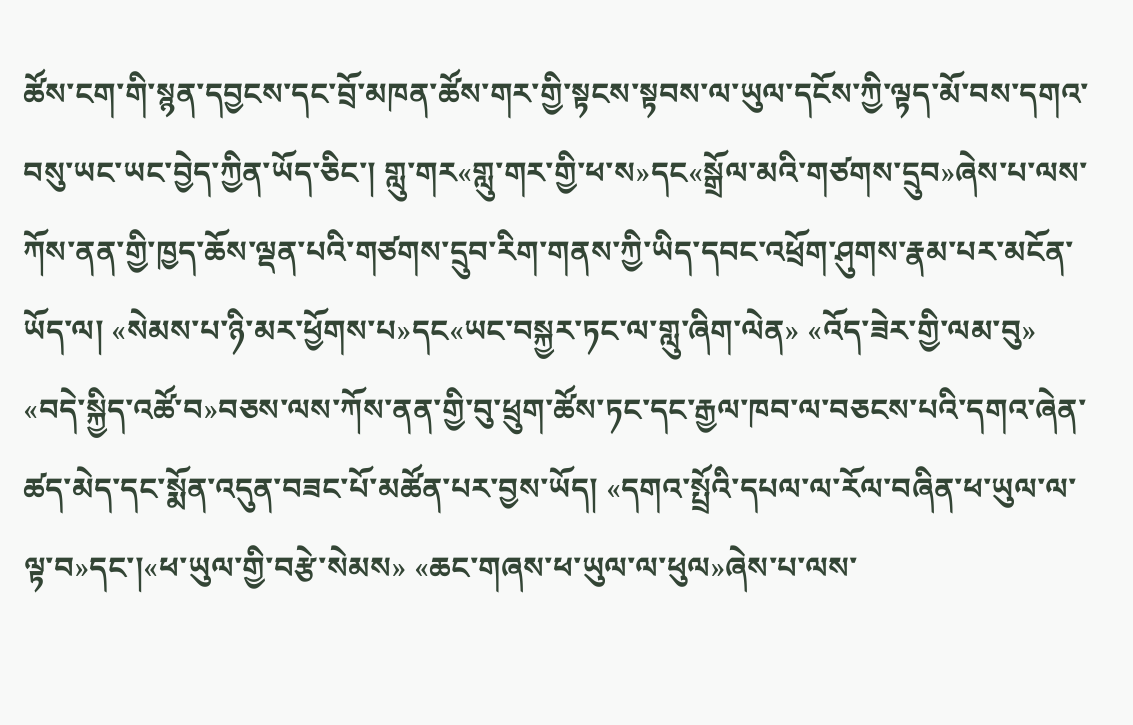ཚོས་ངག་གི་སྙན་དབྱངས་དང་བྲོ་མཁན་ཚོས་གར་གྱི་སྟངས་སྟབས་ལ་ཡུལ་དངོས་ཀྱི་ལྟད་མོ་བས་དགའ་བསུ་ཡང་ཡང་བྱེད་ཀྱིན་ཡོད་ཅིང་། གླུ་གར«གླུ་གར་གྱི་ཕ་ས»དང«སྒྲོལ་མའི་གཙགས་དྲུབ»ཞེས་པ་ལས་ཀོས་ནན་གྱི་ཁྱད་ཆོས་ལྡན་པའི་གཙགས་དྲུབ་རིག་གནས་ཀྱི་ཡིད་དབང་འཕྲོག་ཤུགས་རྣམ་པར་མངོན་ཡོད་ལ། «སེམས་པ་ཉི་མར་ཕྱོགས་པ»དང«ཡང་བསྐྱར་ཏང་ལ་གླུ་ཞིག་ལེན» «འོད་ཟེར་གྱི་ལམ་བུ» «བདེ་སྐྱིད་འཚོ་བ»བཅས་ལས་ཀོས་ནན་གྱི་བུ་ཕྲུག་ཚོས་ཏང་དང་རྒྱལ་ཁབ་ལ་བཅངས་པའི་དགའ་ཞེན་ཚད་མེད་དང་སྨོན་འདུན་བཟང་པོ་མཚོན་པར་བྱས་ཡོད། «དགའ་སྤྲོའི་དཔལ་ལ་རོལ་བཞིན་ཕ་ཡུལ་ལ་ལྟ་བ»དང་།«ཕ་ཡུལ་གྱི་བརྩེ་སེམས» «ཆང་གཞས་ཕ་ཡུལ་ལ་ཕུལ»ཞེས་པ་ལས་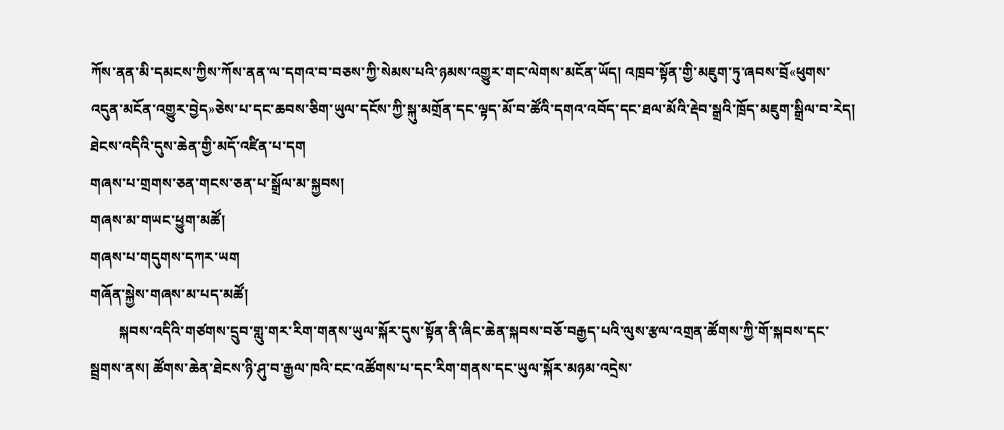ཀོས་ནན་མི་དམངས་ཀྱིས་ཀོས་ནན་ལ་དགའ་བ་བཅས་ཀྱི་སེམས་པའི་ཉམས་འགྱུར་གང་ལེགས་མངོན་ཡོད། འཁྲབ་སྟོན་གྱི་མཇུག་ཏུ་ཞབས་བྲོ«ཕུགས་འདུན་མངོན་འགྱུར་བྱེད»ཅེས་པ་དང་ཆབས་ཅིག་ཡུལ་དངོས་ཀྱི་སྐུ་མགྲོན་དང་ལྟད་མོ་བ་ཚོའི་དགའ་འབོད་དང་ཐལ་མོའི་རྡེབ་སྒྲའི་ཁྲོད་མཇུག་སྒྲིལ་བ་རེད།
ཐེངས་འདིའི་དུས་ཆེན་གྱི་མདོ་འཛིན་པ་དག
གཞས་པ་གྲགས་ཅན་གངས་ཅན་པ་སྒྲོལ་མ་སྐྱབས།
གཞས་མ་གཡང་ཕྱུག་མཚོ།
གཞས་པ་གདུགས་དཀར་ཡག
གཞོན་སྐྱེས་གཞས་མ་པད་མཚོ།
        སྐབས་འདིའི་གཙགས་དྲུབ་གླུ་གར་རིག་གནས་ཡུལ་སྐོར་དུས་སྟོན་ནི་ཞིང་ཆེན་སྐབས་བཅོ་བརྒྱད་པའི་ལུས་རྩལ་འགྲན་ཚོགས་ཀྱི་གོ་སྐབས་དང་སྦྲགས་ནས། ཚོགས་ཆེན་ཐེངས་ཉི་ཤུ་བ་རྒྱལ་ཁའི་ངང་འཚོགས་པ་དང་རིག་གནས་དང་ཡུལ་སྐོར་མཉམ་འདྲེས་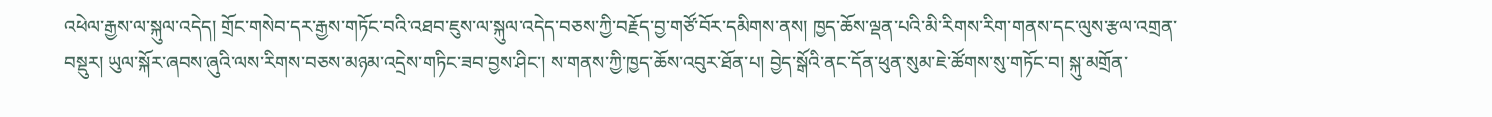འཕེལ་རྒྱས་ལ་སྐུལ་འདེད། གྲོང་གསེབ་དར་རྒྱས་གཏོང་བའི་འཐབ་ཇུས་ལ་སྐུལ་འདེད་བཅས་ཀྱི་བརྗོད་བྱ་གཙོ་བོར་དམིགས་ནས། ཁྱད་ཆོས་ལྡན་པའི་མི་རིགས་རིག་གནས་དང་ལུས་རྩལ་འགྲན་བསྡུར། ཡུལ་སྐོར་ཞབས་ཞུའི་ལས་རིགས་བཅས་མཉམ་འདྲེས་གཏིང་ཟབ་བྱས་ཤིང་། ས་གནས་ཀྱི་ཁྱད་ཆོས་འབུར་ཐོན་པ། བྱེད་སྒོའི་ནང་དོན་ཕུན་སུམ་ཇེ་ཚོགས་སུ་གཏོང་བ། སྐུ་མགྲོན་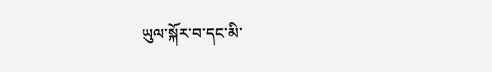ཡུལ་སྐོར་བ་དང་མི་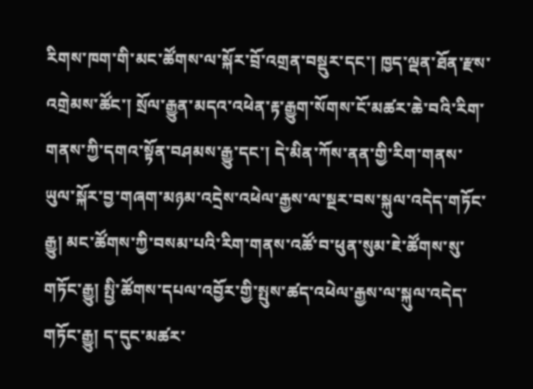རིགས་ཁག་གི་མང་ཚོགས་ལ་སྐོར་བྲོ་འགྲན་བསྡུར་དང་། ཁྱད་ལྡན་ཐོན་རྫས་འགྲེམས་ཚོང་། སྲོལ་རྒྱུན་མདའ་འཕེན་རྟ་རྒྱུག་སོགས་ངོ་མཚར་ཆེ་བའི་རིག་གནས་ཀྱི་དགའ་སྟོན་བཤམས་རྒྱུ་དང་། དེ་མིན་ཀོས་ནན་གྱི་རིག་གནས་ཡུལ་སྐོར་བྱ་གཞག་མཉམ་འདྲེས་འཕེལ་རྒྱས་ལ་སྔར་བས་སྐུལ་འདེད་གཏོང་རྒྱུ། མང་ཚོགས་ཀྱི་བསམ་པའི་རིག་གནས་འཚོ་བ་ཕུན་སུམ་ཇེ་ཚོགས་སུ་གཏོང་རྒྱུ། སྤྱི་ཚོགས་དཔལ་འབྱོར་གྱི་སྤུས་ཚད་འཕེལ་རྒྱས་ལ་སྐུལ་འདེད་གཏོང་རྒྱུ། ད་དུང་མཚར་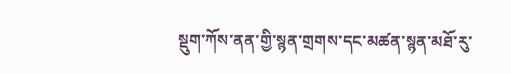སྡུག་ཀོས་ནན་གྱི་སྙན་གྲགས་དང་མཚན་སྙན་མཐོ་རུ་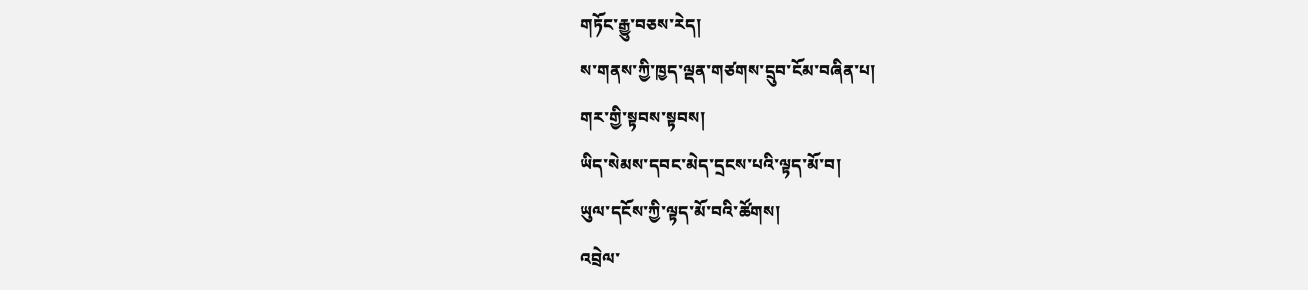གཏོང་རྒྱུ་བཅས་རེད།
ས་གནས་ཀྱི་ཁྱད་ལྡན་གཙགས་དྲུབ་ངོམ་བཞིན་པ།
གར་གྱི་སྟབས་སྟབས།
ཡིད་སེམས་དབང་མེད་དྲངས་པའི་ལྟད་མོ་བ།
ཡུལ་དངོས་ཀྱི་ལྟད་མོ་བའི་ཚོགས།
འབྲེལ་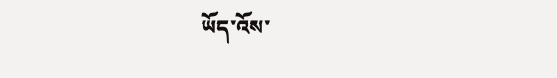ཡོད་འོས་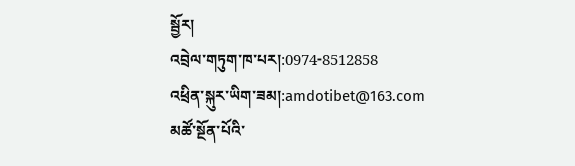སྦྱོར།
འབྲེལ་གཏུག་ཁ་པར།:0974-8512858
འཕྲིན་སྐུར་ཡིག་ཟམ།:amdotibet@163.com
མཚོ་སྔོན་པོའི་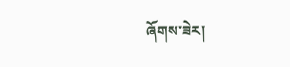ཞོགས་ཟེར།